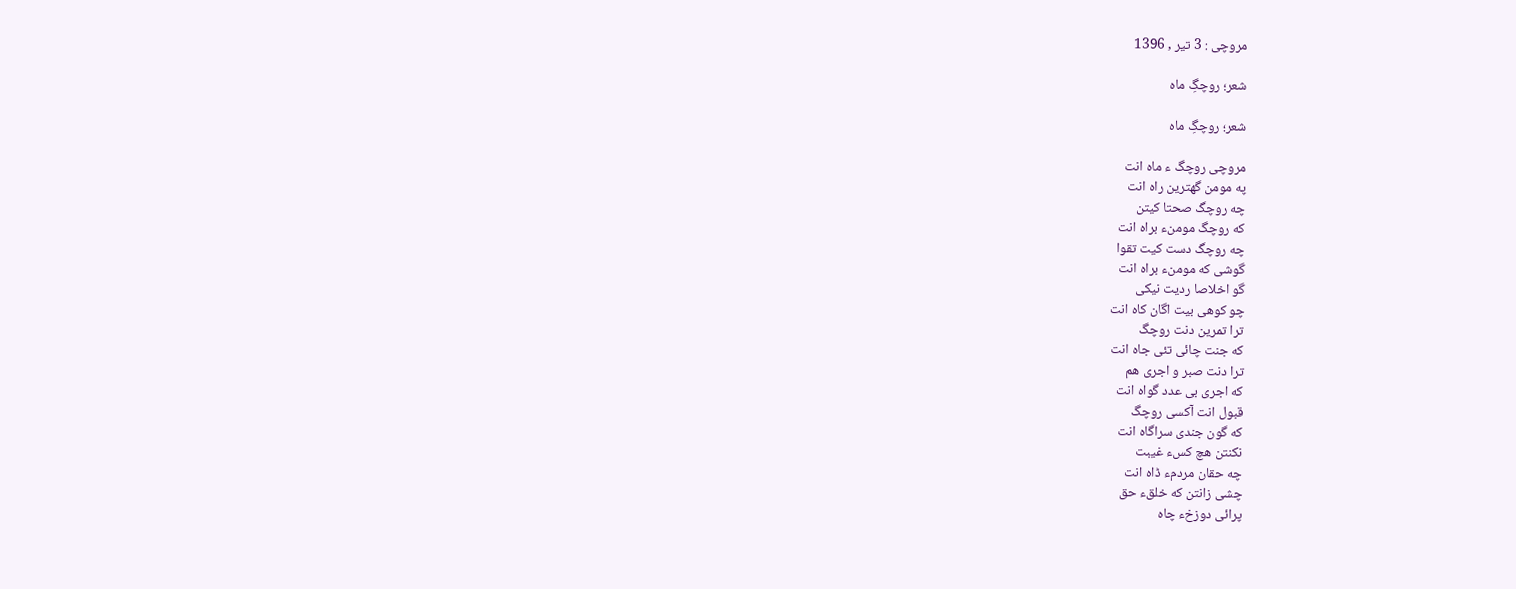مروچی : 3 تیر , 1396

شعر؛ روچگِ ماه

شعر؛ روچگِ ماه

مروچی روچگ ء ماه انت
په مومن گهترین راه انت
چه روچگ صحتا کیتن
که روچگ مومنء براه انت
چه روچگ دست کیت تقوا
گوشی که مومنء براه انت
گو اخلاصا ردیت نیکی
چو کوهی بیت اگان کاه انت
ترا تمرین دنت روچگ
که جنت چائی تئی جاه انت
ترا دنت صبر و اجری هم
که اجری بی عدد گواه انت
قبول انت آکسی روچگ
که گون جندی سراگاه انت
نکنتن هچ کسء غیبت
چه حقان مردمء ڈاه انت
چشی زانتن که خلقء حق
پرائی دوزخء چاه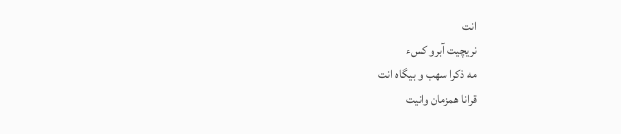انت
نریچیت آبرو کسء
مه ذکرا سهب و بیگاه انت
قرانا همزمان وانیت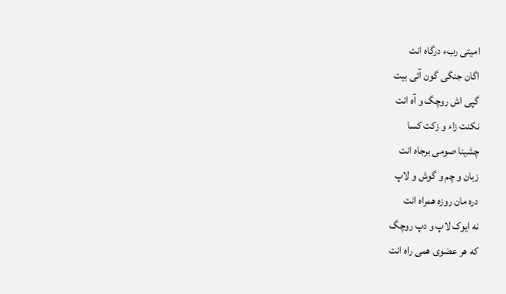امیتی ربء درگاه انت
اگان جنگی گون آئی بیت
گپی اش روچگ و آه انت
نکنت زاء و زکت کسا
چشینا صومی برجاه انت
زبان و چم و گوش و لاپ
دره مان روزه همراه انت
نه ایوک لاپ و دپ روچگ
که هر عضوی همی راه انت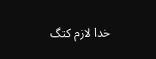خدا لازم کتگ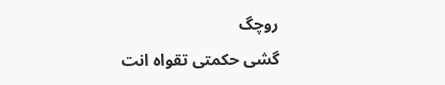روچگ
گشی حکمتی تقواه انت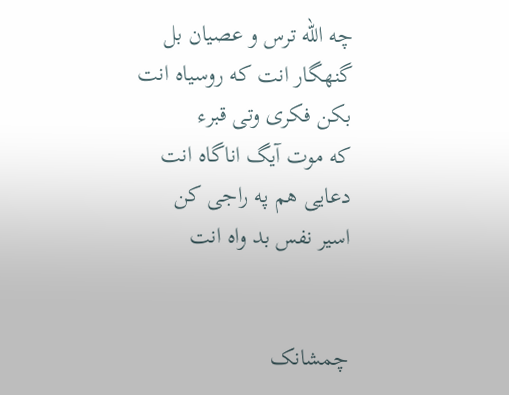چه الله ترس و عصیان بل
گنهگار انت که روسیاه انت
بکن فکری وتی قبرء
که موت آیگ اناگاه انت
دعایی هم په راجی کن
اسیر نفس بد واه انت


چمشانک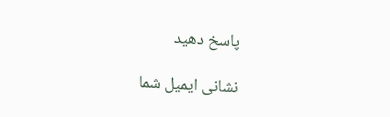پاسخ دهید

نشانی ایمیل شما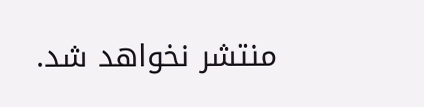منتشر نخواهد شد.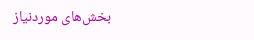بخش‌های موردنیاز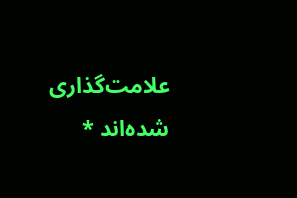علامت‌گذاری شده‌اند *